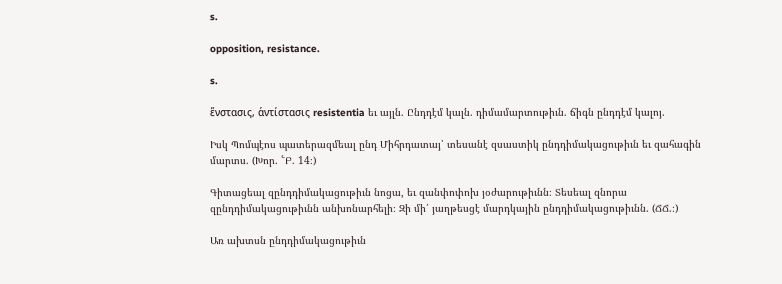s.

opposition, resistance.

s.

ἕνστασις, ἁντίστασις resistentia եւ այլն. Ընդդէմ կալն. դիմամարտութիւն. ճիգն ընդդէմ կալոյ.

Իսկ Պոմպէոս պատերազմեալ ընդ Միհրդատայ՝ տեսանէ զսաստիկ ընդդիմակացութիւն եւ զահագին մարտս. (Խոր. ՟Բ. 14։)

Գիտացեալ զընդդիմակացութիւն նոցա, եւ զանփոփոխ յօժարութիւնն։ Տեսեալ զնորա զընդդիմակացութիւնն անխոնարհելի։ Զի մի՛ յաղթեսցէ մարդկային ընդդիմակացութիւնն. (ՃՃ.։)

Առ ախտսն ընդդիմակացութիւն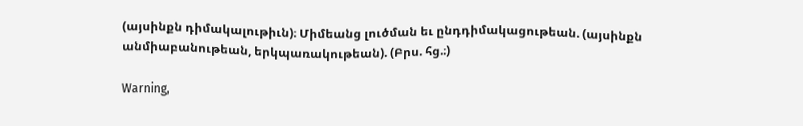(այսինքն դիմակալութիւն)։ Միմեանց լուծման եւ ընդդիմակացութեան. (այսինքն անմիաբանութեան, երկպառակութեան). (Բրս. հց.։)

Warning,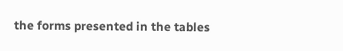the forms presented in the tables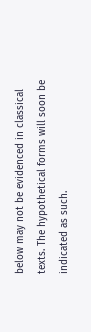below may not be evidenced in classical texts. The hypothetical forms will soon be indicated as such.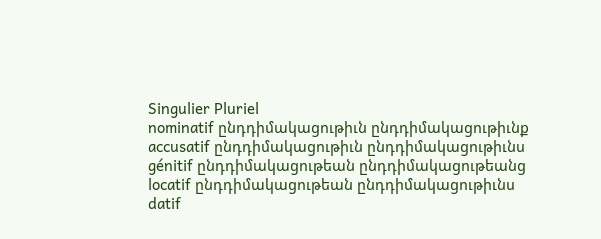Singulier Pluriel
nominatif ընդդիմակացութիւն ընդդիմակացութիւնք
accusatif ընդդիմակացութիւն ընդդիմակացութիւնս
génitif ընդդիմակացութեան ընդդիմակացութեանց
locatif ընդդիմակացութեան ընդդիմակացութիւնս
datif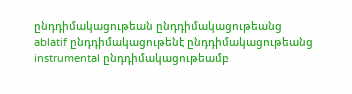ընդդիմակացութեան ընդդիմակացութեանց
ablatif ընդդիմակացութենէ ընդդիմակացութեանց
instrumental ընդդիմակացութեամբ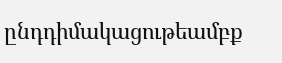ընդդիմակացութեամբք